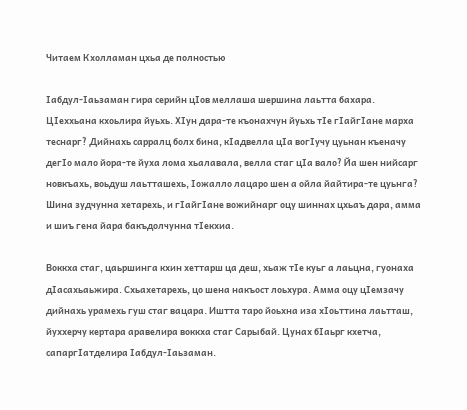Читаем Кхолламан цхьа де полностью

Іабдул-Іаьзаман гира серийн цІов меллаша шершина лаьтта бахара. ЦІеххьана кхоьлира йуьхь. ХІун дара-те къонахчун йуьхь тIe гІайгІане марха теснарг? Дийнахь сарралц болх бина, кІадвелла цІа вогІучу цуьнан къеначу дегІо мало йора-те йуха лома хьалавала, велла стаг цІа вало? Йа шен нийсарг новкъахь, воьдуш лаьтташехь, Іожалло лацаро шен а ойла йайтира-те цуьнга? Шина зудчунна хетарехь, и гІайгІане вожийнарг оцу шиннах цхьаъ дара, амма и шиъ гена йара бакъдолчунна тІекхиа.

Воккха стаг, цаьршинга кхин хеттарш ца деш, хьаж тІе куьг а лаьцна, гуонаха дІасахьаьжира. Схьахетарехь, цо шена накъост лоьхура. Амма оцу цІемзачу дийнахь урамехь гуш стаг вацара. Иштта таро йоьхна иза хІоьттина лаьтташ, йуххерчу кертара аравелира воккха стаг Сарыбай. Цунах бІаьрг кхетча, сапаргІатделира Іабдул-Іаьзаман.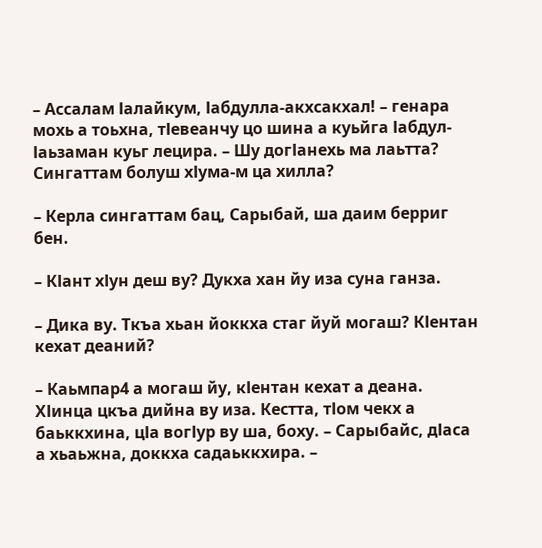– Ассалам Іалайкум, Іабдулла-акхсакхал! – генара мохь а тоьхна, тІевеанчу цо шина а куьйга Іабдул-Іаьзаман куьг лецира. – Шу догІанехь ма лаьтта? Сингаттам болуш xІума-м ца хилла?

– Керла сингаттам бац, Сарыбай, ша даим берриг бен.

– КІант хІун деш ву? Дукха хан йу иза суна ганза.

– Дика ву. Ткъа хьан йоккха стаг йуй могаш? КІентан кехат деаний?

– Каьмпар4 а могаш йу, кІентан кехат а деана. ХІинца цкъа дийна ву иза. Кестта, тІом чекх а баьккхина, цІа вогІур ву ша, боху. – Сарыбайс, дІаса а хьаьжна, доккха садаьккхира. –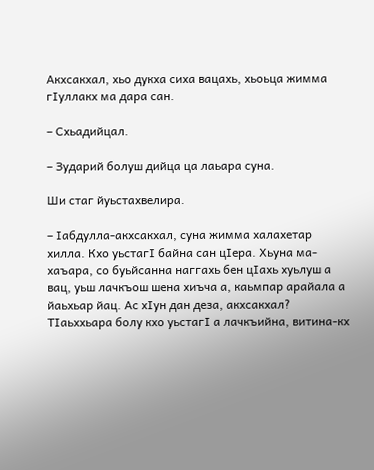Акхсакхал, хьо дукха сиха вацахь, хьоьца жимма гІуллакх ма дара сан.

– Схьадийцал.

– Зударий болуш дийца ца лаьара суна.

Ши стаг йуьстахвелира.

– Іабдулла-акхсакхал, суна жимма халахетар хилла. Кхо уьстагІ байна сан цІера. Хьуна ма-хаъара, со буьйсанна наггахь бен цІахь хуьлуш а вац, уьш лачкъош шена хиъча а, каьмпар арайала а йаьхьар йац. Ас хІун дан деза, акхсакхал? ТІаьххьара болу кхо уьстагІ а лачкъийна, витина-кх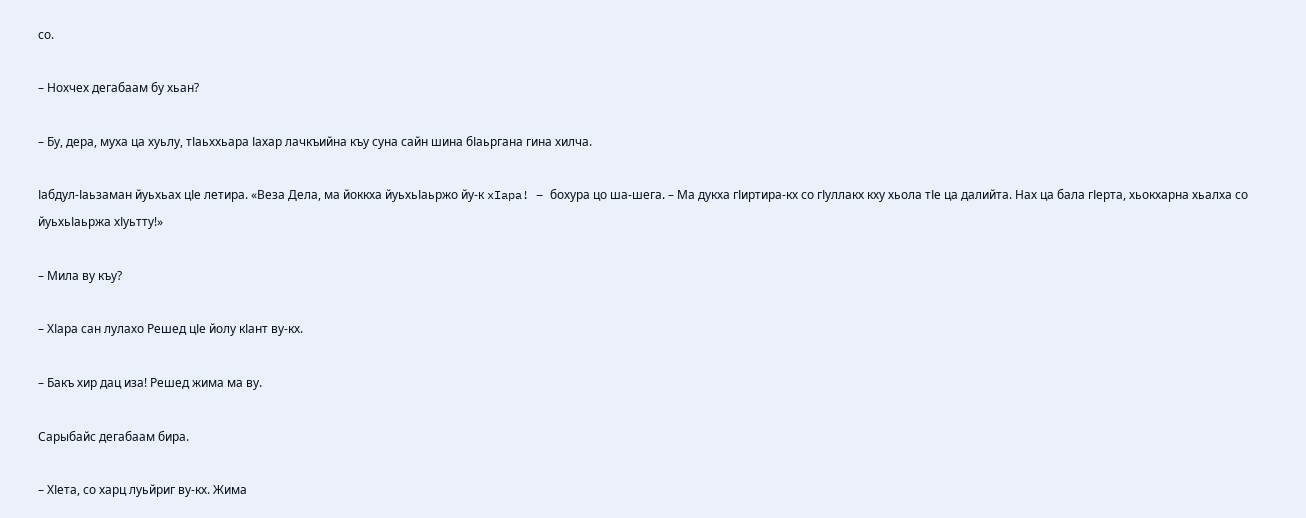со.

– Нохчех дегабаам бу хьан?

– Бу, дера, муха ца хуьлу, тІаьххьара Іахар лачкъийна къу суна сайн шина бІаьргана гина хилча.

Іабдул-Іаьзаман йуьхьах цІе летира. «Веза Дела, ма йоккха йуьхьІаьржо йу-к xIapa! – бохура цо ша-шега. – Ма дукха гІиртира-кх со гІуллакх кху хьола тІе ца далийта. Нах ца бала гІерта, хьокхарна хьалха со йуьхьІаьржа хІуьтту!»

– Мила ву къу?

– ХІара сан лулахо Решед цІе йолу кІант ву-кх.

– Бакъ хир дац иза! Решед жима ма ву.

Сарыбайс дегабаам бира.

– ХІета, со харц луьйриг ву-кх. Жима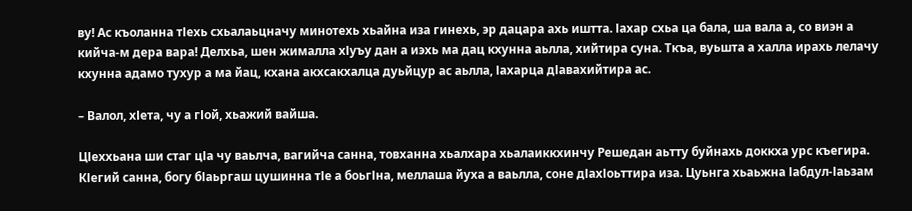ву! Ас къоланна тІехь схьалаьцначу минотехь хьайна иза гинехь, эр дацара ахь иштта. Іахар схьа ца бала, ша вала а, со виэн а кийча-м дера вара! Делхьа, шен жималла хІуъу дан а иэхь ма дац кхунна аьлла, хийтира суна. Ткъа, вуьшта а халла ирахь лелачу кхунна адамо тухур а ма йац, кхана акхсакхалца дуьйцур ас аьлла, Іахарца дІавахийтира ас.

– Валол, хІета, чу а гІой, хьажий вайша.

ЦІеххьана ши стаг цІа чу ваьлча, вагийча санна, товханна хьалхара хьалаиккхинчу Решедан аьтту буйнахь доккха урс къегира. КІегий санна, богу бІаьргаш цушинна тІе а боьгІна, меллаша йуха а ваьлла, соне дІахІоьттира иза. Цуьнга хьаьжна Іабдул-Іаьзам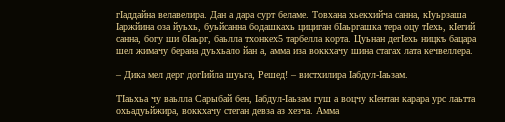гІаддайна велавелира. Дан а дара сурт беламе. Товхана хьекхийча санна, кІуьрзаша Іаржйина оза йуьхь, буьйсанна бодашкахь цициган бІаьргашка тера оцу тІехь, кІегий санна, богу ши бІаьрг, баьлла тхонкех5 тарбелла корта. Цуьнан дегІехь ницкъ бацара шел жимачу берана дуьхьало йан а, амма иза воккхачу шина стагах лата кечвеллера.

– Дика мел дерг догІийла шуьга, Решед! – вистхилира Іабдул-Іаьзам.

ТІаьхьа чу ваьлла Сарыбай бен, Іабдул-Іаьзам гуш а воцчу кІентан карара урс лаьтта охьадуьйжира, воккхачу стеган девза аз хезча. Амма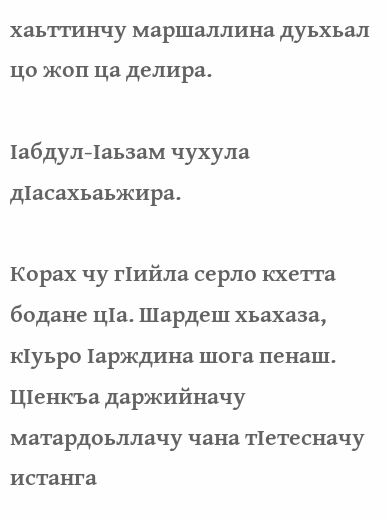хаьттинчу маршаллина дуьхьал цо жоп ца делира.

Іабдул-Іаьзам чухула дІасахьаьжира.

Корах чу гІийла серло кхетта бодане цІа. Шардеш хьахаза, кІуьро Іарждина шога пенаш. ЦІенкъа даржийначу матардоьллачу чана тІетесначу истанга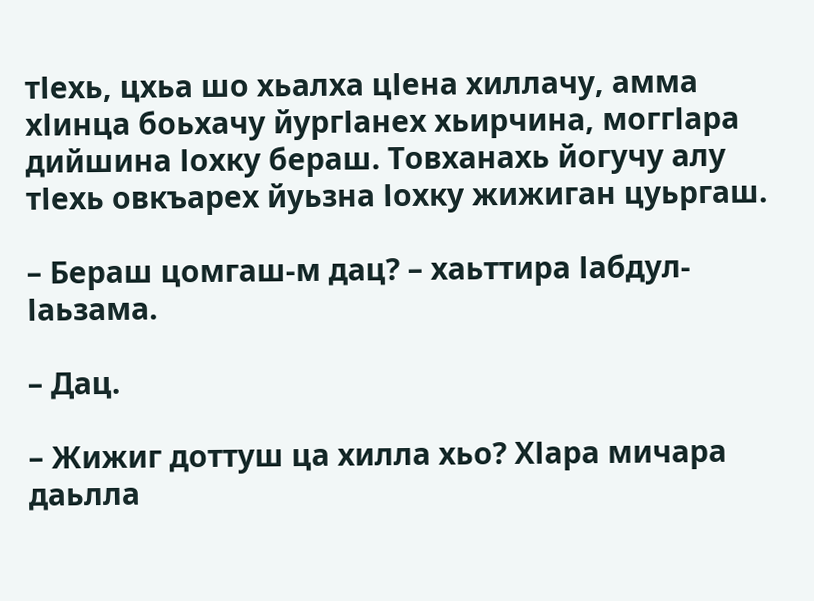тІехь, цхьа шо хьалха цІена хиллачу, амма хІинца боьхачу йургІанех хьирчина, моггІара дийшина Іохку бераш. Товханахь йогучу алу тІехь овкъарех йуьзна Іохку жижиган цуьргаш.

– Бераш цомгаш-м дац? – хаьттира Іабдул-Іаьзама.

– Дац.

– Жижиг доттуш ца хилла хьо? ХІара мичара даьлла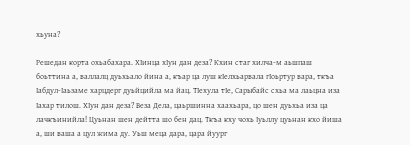хьуна?

Решедан корта охьабахара. ХІинца хІун дан деза? Кхин стаг хилча-м аьшпаш боьттина а, валлалц дуьхьало йина а, къар ца луш кІелхьарвала гІоьртур вара, ткъа Іабдул-Іаьзаме харцдерг дуьйцийла ма йац. ТІехула тІе, Сарыбайс схьа ма лаьцна иза Іахар тилош. ХІун дан деза? Веза Дела, цаьршинна хаахьара, цо шен дуьхьа иза ца лачкъинийла! Цуьнан шен дейтта шо бен дац. Ткъа кху чохь Іуьллу цуьнан кхо йиша а, ши ваша а цул жима ду. Уьш меца дара, цара йуург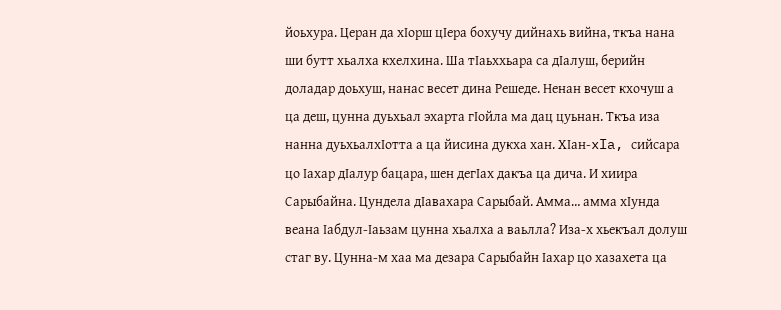йоьхура. Церан да хІорш цІера бохучу дийнахь вийна, ткъа нана ши бутт хьалха кхелхина. Ша тІаьххьара са дІалуш, берийн доладар доьхуш, нанас весет дина Решеде. Ненан весет кхочуш а ца деш, цунна дуьхьал эхарта гІойла ма дац цуьнан. Ткъа иза нанна дуьхьалхІотта а ца йисина дукха хан. ХІан-xIa, сийсара цо Іахар дІалур бацара, шен дегІах дакъа ца дича. И хиира Сарыбайна. Цундела дІавахара Сарыбай. Амма… амма хІунда веана Іабдул-Іаьзам цунна хьалха а ваьлла? Иза-х хьекъал долуш стаг ву. Цунна-м хаа ма дезара Сарыбайн Іахар цо хазахета ца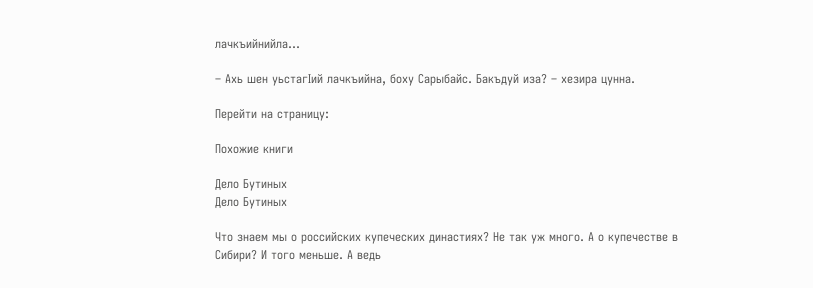лачкъийнийла…

– Ахь шен уьстагІий лачкъийна, боху Сарыбайс. Бакъдуй иза? – хезира цунна.

Перейти на страницу:

Похожие книги

Дело Бутиных
Дело Бутиных

Что знаем мы о российских купеческих династиях? Не так уж много. А о купечестве в Сибири? И того меньше. А ведь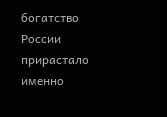богатство России прирастало именно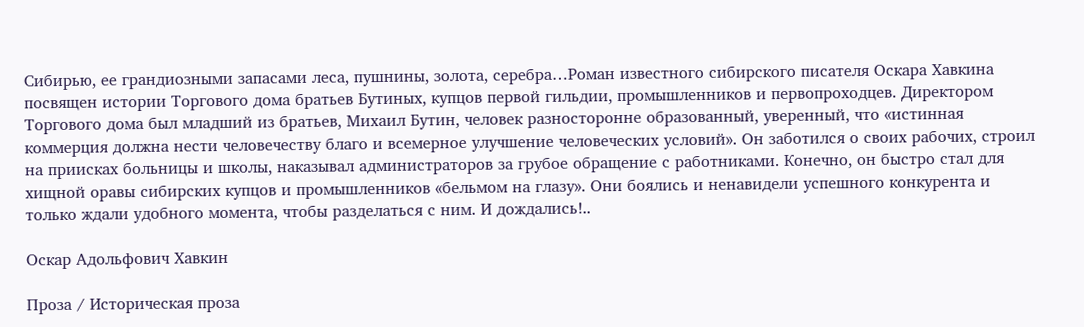Сибирью, ее грандиозными запасами леса, пушнины, золота, серебра…Роман известного сибирского писателя Оскара Хавкина посвящен истории Торгового дома братьев Бутиных, купцов первой гильдии, промышленников и первопроходцев. Директором Торгового дома был младший из братьев, Михаил Бутин, человек разносторонне образованный, уверенный, что «истинная коммерция должна нести человечеству благо и всемерное улучшение человеческих условий». Он заботился о своих рабочих, строил на приисках больницы и школы, наказывал администраторов за грубое обращение с работниками. Конечно, он быстро стал для хищной оравы сибирских купцов и промышленников «бельмом на глазу». Они боялись и ненавидели успешного конкурента и только ждали удобного момента, чтобы разделаться с ним. И дождались!..

Оскар Адольфович Хавкин

Проза / Историческая проза